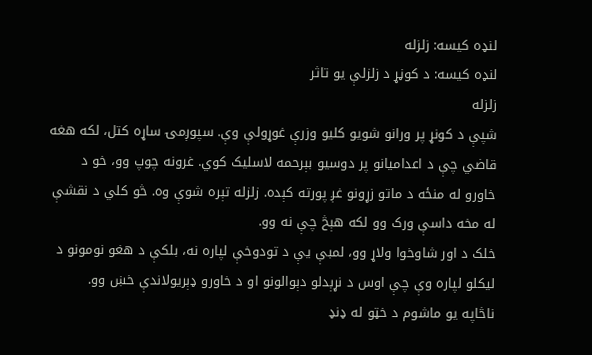لنډه کیسه: زلزله
لنډه کیسه: د کوڼړ د زلزلې یو تاثر
زلزله
شپې د کونړ پر ورانو شویو کلیو وزرې غوړولې وې. سپوږمۍ ساړه کتل، لکه هغه قاضي چې د اعدامیانو پر دوسیو بېرحمه لاسلیک کوي. غرونه چوپ وو، خو د خاورو له منځه د ماتو زړونو غږ پورته کېده. زلزله تېره شوې وه. څو کلي د نقشې له مخه داسې ورک وو لکه هېڅ چې نه وو.
خلک د اور شاوخوا ولاړ وو، لمبې یې د تودوخې لپاره نه، بلکې د هغو نومونو د لیکلو لپاره وې چې اوس د نړېدلو دېوالونو او د خاورو ډېریولاندې خښ وو.
ناڅاپه یو ماشوم د خټو له ډنډ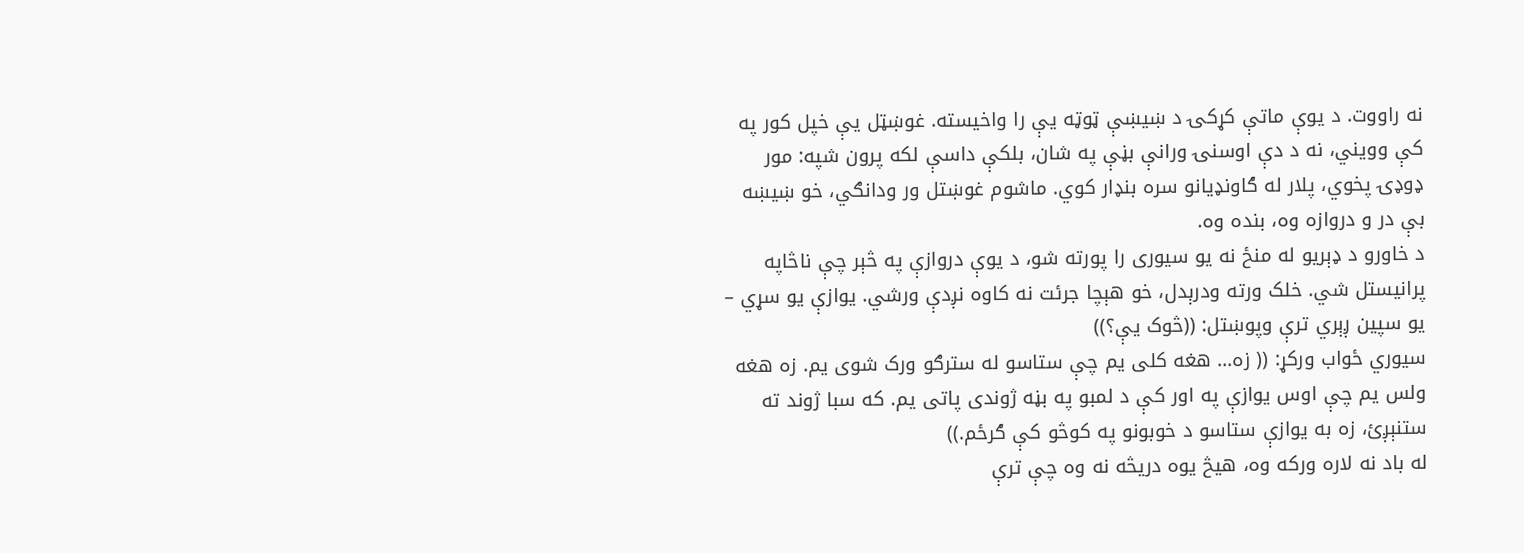نه راووت. د یوې ماتې کړکۍ د ښيښې ټوټه يې را واخیسته. غوښټل يې خپل کور په کې وویني، نه د دې اوسنۍ ورانې بڼې په شان، بلکې داسې لکه پرون شپه: مور ډوډۍ پخوي، پلار له ګاونډیانو سره بنډار کوي. ماشوم غوښتل ور ودانګي، خو ښیښه بې در و دروازه وه، بنده وه.
د خاورو د ډېریو له منځ نه یو سیوری را پورته شو، د یوې دروازې په څېر چې ناڅاپه پرانیستل شي. خلک ورته ودرېدل، خو هېچا جرئت نه کاوه نږدې ورشي. یوازې یو سړي – یو سپين ږېري ترې وپوښتل: ((څوک یې؟))
سیوري ځواب ورکړ: (( زه... هغه کلی یم چې ستاسو له سترګو ورک شوی یم. زه هغه ولس یم چې اوس یوازې په اور کې د لمبو په بڼه ژوندی پاتی یم. که سبا ژوند ته ستنېږئ، زه به یوازې ستاسو د خوبونو په کوڅو کې ګرځم.))
له باد نه لاره ورکه وه، هیڅ یوه دريڅه نه وه چې ترې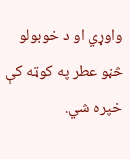واوړي او د خوبولو څڼو عطر په کوټه کې خپره شي.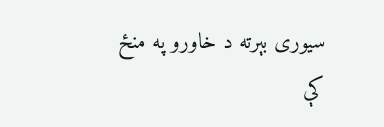سیوری بېرته د خاورو په منځ کې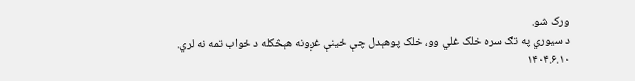ورک شو.
د سیوري په تګ سره خلک غلي وو، خلک پوهېدل چې ځینې غږونه هېڅکله د ځواب تمه نه لري.
۱۴۰۴.۶.۱۰